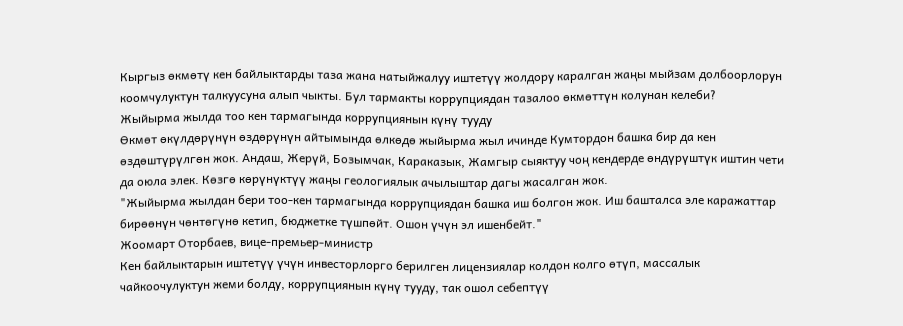Кыргыз өкмөтү кен байлыктарды таза жана натыйжалуу иштетүү жолдору каралган жаңы мыйзам долбоорлорун коомчулуктун талкуусуна алып чыкты. Бул тармакты коррупциядан тазалоо өкмөттүн колунан келеби?
Жыйырма жылда тоо кен тармагында коррупциянын күнү тууду
Өкмөт өкүлдөрүнүн өздөрүнүн айтымында өлкөдө жыйырма жыл ичинде Кумтордон башка бир да кен өздөштүрүлгөн жок. Андаш, Жерүй, Бозымчак, Караказык, Жамгыр сыяктуу чоң кендерде өндүрүштүк иштин чети да оюла элек. Көзгө көрүнүктүү жаңы геологиялык ачылыштар дагы жасалган жок.
"Жыйырма жылдан бери тоо-кен тармагында коррупциядан башка иш болгон жок. Иш башталса эле каражаттар бирөөнүн чөнтөгүнө кетип, бюджетке түшпөйт. Ошон үчүн эл ишенбейт."
Жоомарт Оторбаев, вице-премьер-министр
Кен байлыктарын иштетүү үчүн инвесторлорго берилген лицензиялар колдон колго өтүп, массалык чайкоочулуктун жеми болду, коррупциянын күнү тууду, так ошол себептүү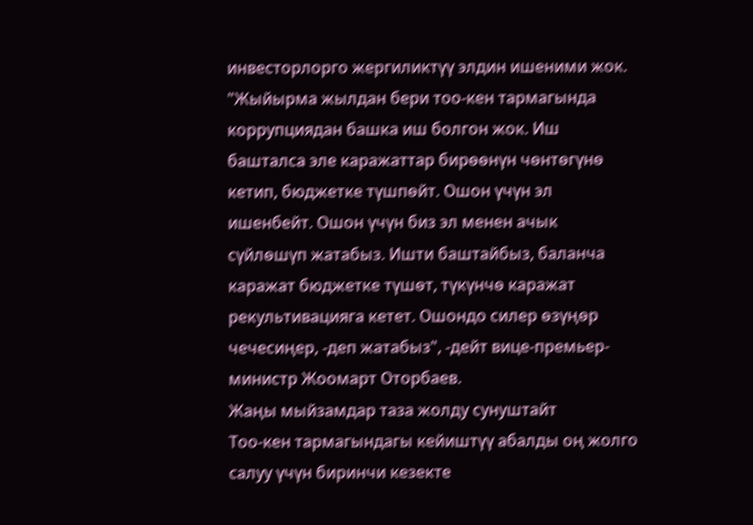инвесторлорго жергиликтүү элдин ишеними жок.
"Жыйырма жылдан бери тоо-кен тармагында коррупциядан башка иш болгон жок. Иш башталса эле каражаттар бирөөнүн чөнтөгүнө кетип, бюджетке түшпөйт. Ошон үчүн эл ишенбейт. Ошон үчүн биз эл менен ачык сүйлөшүп жатабыз. Ишти баштайбыз, баланча каражат бюджетке түшөт, түкүнчө каражат рекультивацияга кетет. Ошондо силер өзүңөр чечесиңер, -деп жатабыз", -дейт вице-премьер-министр Жоомарт Оторбаев.
Жаңы мыйзамдар таза жолду сунуштайт
Тоо-кен тармагындагы кейиштүү абалды оң жолго салуу үчүн биринчи кезекте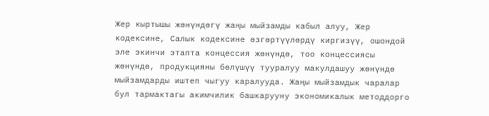Жер кыртышы жөнүндөгү жаңы мыйзамды кабыл алуу, Жер кодексине, Салык кодексине өзгөртүүлөрдү киргизүү, ошондой эле экинчи этапта концессия жөнүндө, тоо концессиясы жөнүндө, продукцияны бөлүшүү тууралуу макулдашуу жөнүндө мыйзамдарды иштеп чыгуу каралууда. Жаңы мыйзамдык чаралар бул тармактагы акимчилик башкарууну экономикалык методдорго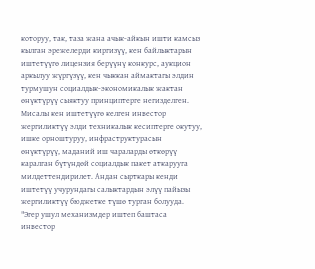которуу, так, таза жана ачык-айкын ишти камсыз кылган эрежелерди киргизүү, кен байлыктарын иштетүүгө лицензия берүүнү конкурс, аукцион аркылуу жүргүзүү, кен чыккан аймактагы элдин турмушун социалдык-экономикалык жактан өнүктүрүү сыяктуу принциптерге негизделген. Мисалы кен иштетүүгө келген инвестор жергиликтүү элди техникалык кесиптерге окутуу, ишке орноштуруу, инфраструктурасын өнүктүрүү, маданий иш чараларды өткөрүү каралган бүтүндөй социалдык пакет аткарууга милдеттендирилет. Андан сырткары кенди иштетүү учурундагы салыктардын элүү пайызы жергиликтүү бюджетке түшө турган болууда.
"Эгер ушул механизмдер иштеп баштаса инвестор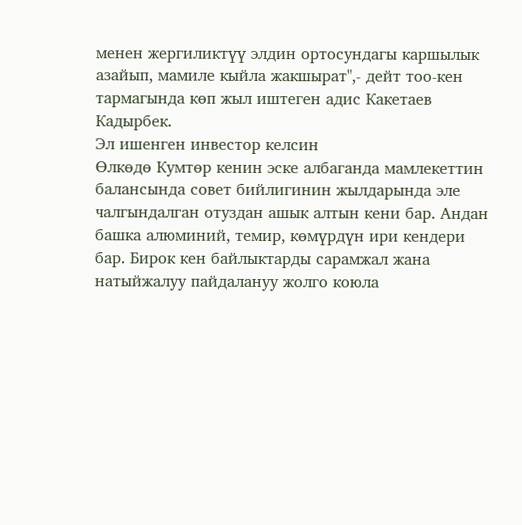менен жергиликтүү элдин ортосундагы каршылык азайып, мамиле кыйла жакшырат",- дейт тоо-кен тармагында көп жыл иштеген адис Какетаев Кадырбек.
Эл ишенген инвестор келсин
Өлкөдө Кумтөр кенин эске албаганда мамлекеттин балансында совет бийлигинин жылдарында эле чалгындалган отуздан ашык алтын кени бар. Андан башка алюминий, темир, көмүрдүн ири кендери бар. Бирок кен байлыктарды сарамжал жана натыйжалуу пайдалануу жолго коюла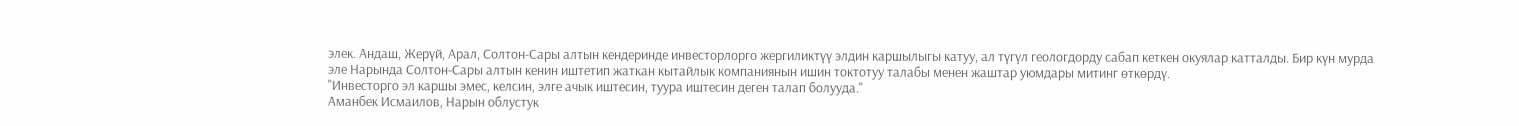элек. Андаш, Жерүй, Арал, Солтон-Сары алтын кендеринде инвесторлорго жергиликтүү элдин каршылыгы катуу, ал түгүл геологдорду сабап кеткен окуялар катталды. Бир күн мурда эле Нарында Солтон-Сары алтын кенин иштетип жаткан кытайлык компаниянын ишин токтотуу талабы менен жаштар уюмдары митинг өткөрдү.
"Инвесторго эл каршы эмес, келсин, элге ачык иштесин, туура иштесин деген талап болууда."
Аманбек Исмаилов, Нарын облустук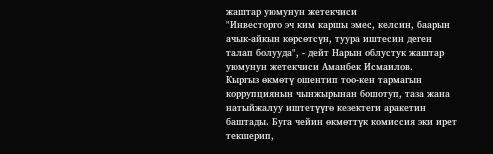жаштар уюмунун жетекчиси
"Инвесторго эч ким каршы эмес, келсин, баарын ачык-айкын көрсөтсүн, туура иштесин деген талап болууда", - дейт Нарын облустук жаштар уюмунун жетекчиси Аманбек Исмаилов.
Кыргыз өкмөтү ошентип тоо-кен тармагын коррупциянын чынжырынан бошотуп, таза жана натыйжалуу иштетүүгө кезектеги аракетин баштады. Буга чейин өкмөттүк комиссия эки ирет текшерип,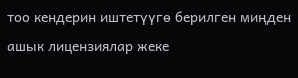тоо кендерин иштетүүгө берилген миңден ашык лицензиялар жеке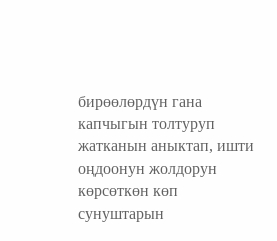бирөөлөрдүн гана капчыгын толтуруп жатканын аныктап, ишти оңдоонун жолдорун көрсөткөн көп сунуштарын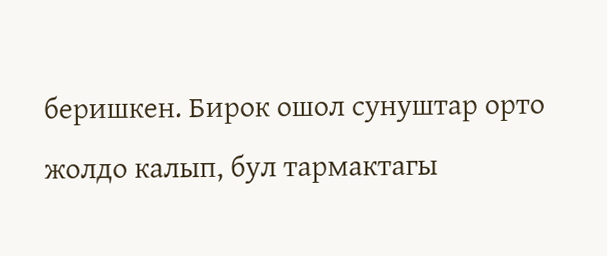беришкен. Бирок ошол сунуштар орто жолдо калып, бул тармактагы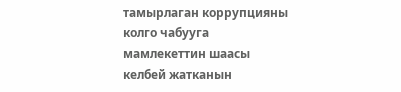тамырлаган коррупцияны колго чабууга мамлекеттин шаасы келбей жатканын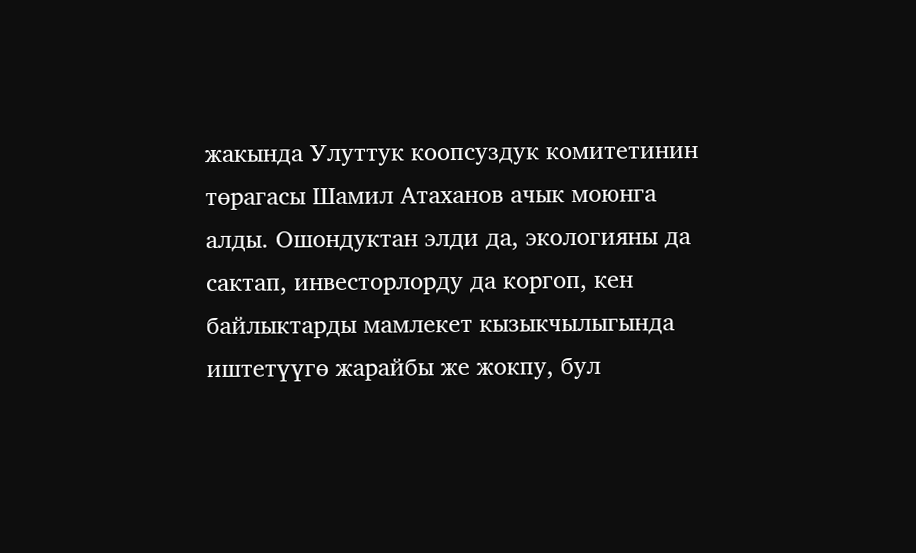жакында Улуттук коопсуздук комитетинин төрагасы Шамил Атаханов ачык моюнга алды. Ошондуктан элди да, экологияны да сактап, инвесторлорду да коргоп, кен байлыктарды мамлекет кызыкчылыгында иштетүүгө жарайбы же жокпу, бул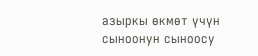азыркы өкмөт үчүн сыноонун сыноосу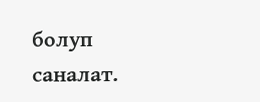болуп саналат.